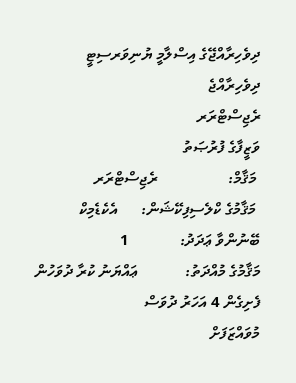ދިވެހިރާއްޖޭގެ އިސްލާމީ ޔުނިވަރސިޓީ
ދިވެހިރާއްޖެ
ރެޖިސްޓްރަރ
ވަޒީފާގެ ފުރުޞަތު
 މަޤާމް:                  ރެޖިސްޓްރަރ
 މަޤާމުގެ ކްލެސިފިކޭޝަން:      އެކެޑެމިކް
ބޭނުންވާ ޢަދަދު:             1
މަޤާމުގެ މުއްދަތު:            ޢައްޔަނު ކުރާ ދުވަހުން ފެށިގެން 4 އަހަރު ދުވަސް
މުވައްޒަފަށް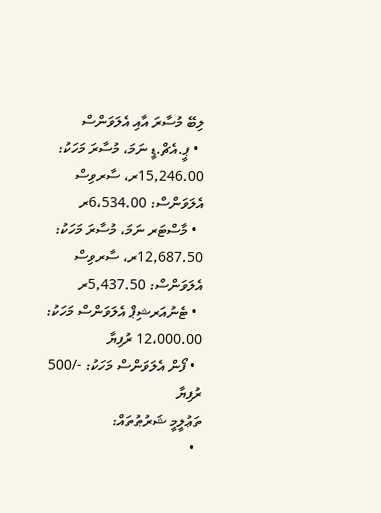ލިބޭ މުސާރަ އާއި އެލަވަންސް
  • ޕީ.އެޗް.ޑީ ނަމަ، މުސާރަ މަހަކު: 15,246.00ރ، ސާރވިސް އެލަވަންސް: 6،534.00ރ
  • މާސްޓަރ ނަމަ، މުސާރަ މަހަކު: 12,687.50ރ، ސާރވިސް އެލަވަންސް: 5,437.50ރ
  • ޓެނުއަރޝިޕް އެލަވަންސް މަހަކު: 12،000.00 ރުފިޔާ
  • ފޯން އެލަވަންސް މަހަކު: -/500 ރުފިޔާ
ތަޢުލީމީ ޝަރުޠުތައް:
  •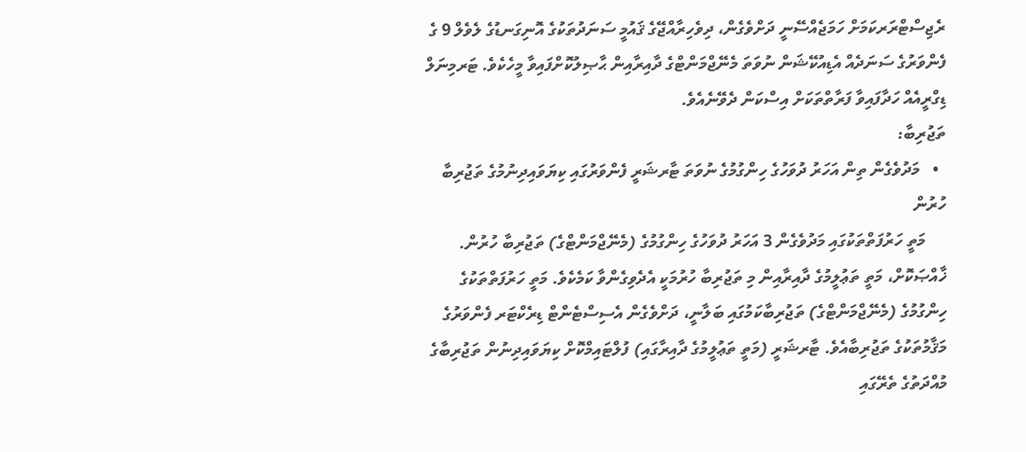ރެޖިސްޓްރަރކަމަށް ހަމަޖެއްސޭނީ ދަށްވެގެން، ދިވެހިރާއްޖޭގެ ޤައުމީ ސަނަދުތަކުގެ އޮނިގަނޑުގެ ލެވެލް 9 ގެ ފެންވަރުގެ ސަނަދެއް އެޑިއުކޭޝަން ނުވަތަ މެނޭޖްމަންޓްގެ ދާއިރާއިން ޙާޞިލުކޮށްފައިވާ މީހެކެވެ. ޓަރމިނަލް ޑިގްރީއެއް ހަދާފައިވާ ފަރާތްތަކަށް އިސްކަން ދެވޭނެއެވެ.
ތަޖުރިބާ:
  •   މަދުވެގެން ތިން އަހަރު ދުވަހުގެ ހިންގުމުގެ ނުވަތަ ޓާރޝަރީ ފެންވަރުގައި ކިޔަވައިދިނުމުގެ ތަޖުރިބާ ހުރުން
     މަތީ ހަރުފަތްތަކުގައި މަދުވެގެން 3 އަހަރު ދުވަހުގެ ހިންގުމުގެ (މެނޭޖްމަންޓްގެ) ތަޖުރިބާ ހުރުން. ޚާއްޞަކޮށް، މަތީ ތަޢުލީމުގެ ދާއިރާއިން މި ތަޖުރިބާ ހުރުމަކީ އެދެވިގެންވާ ކަމެކެވެ. މަތީ ހަރުފަތްތަކުގެ ހިންގުމުގެ (މެނޭޖްމަންޓްގެ) ތަޖުރިބާކަމުގައި ބަލާނީ، ދަށްވެގެން އެސިސްޓެންޓް ޑިރެކްޓަރ ފެންވަރުގެ މަޤާމުތަކުގެ ތަޖުރިބާއެވެ. ޓާރޝަރީ (މަތީ ތަޢުލީމުގެ ދާއިރާގައި) ފުލްޓައިމްކޮށް ކިޔަވައިދިނުން ތަޖުރިބާގެ މުއްދަތުގެ ތެރޭގައި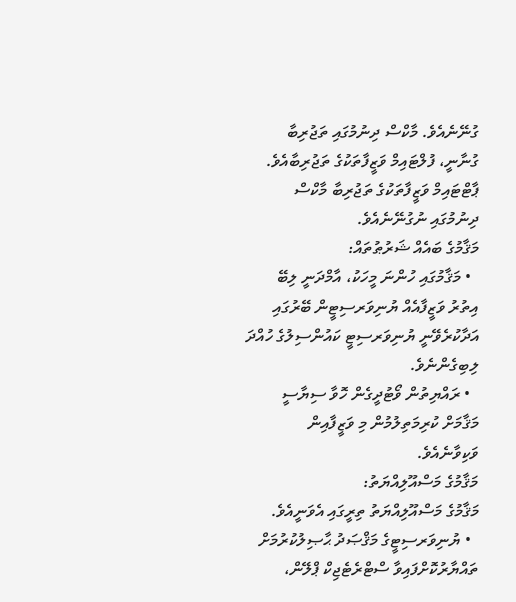ގުނޭނެއެވެ. މާކްސް ދިނުމުގައި ތަޖުރިބާ ގުނާނީ، ފުލްޓައިމް ވަޒީފާތަކުގެ ތަޖުރިބާއެވެ. ޕާޓްޓައިމް ވަޒީފާތަކުގެ ތަޖުރިބާ މާކްސް ދިނުމުގައި ނުގުނޭނެއެވެ.
މަޤާމުގެ ބައެއް ޝަރުޠުތައް:
  • މަޤާމުގައި ހުންނަ މީހަކު، އާމްދަނީ ލިބޭ އިތުރު ވަޒީފާއެއް ޔުނިވަރސިޓީން ބޭރުގައި އަދާކުރެވޭނީ ޔުނިވަރސިޓީ ކައުންސިލުގެ ހުއްދަ ލިބިގެންނެވެ.
  • ރައްޔިތުން ވޯޓުދީގެން ހޮވާ ސިޔާސީ މަޤާމަށް ކުރިމަތިލުމުން މި ވަޒީފާއިން ވަކިވާނެއެވެ.
މަޤާމުގެ މަސްއޫލިއްޔަތު:
މަޤާމުގެ މަސްއޫލިއްޔަތު ތިރީގައި އެވަނީއެވެ.
  • ޔުނިވަރސިޓީގެ މަޤްޞަދު ޙާޞިލުކުރުމަށް ތައްޔާރުކޮށްފައިވާ ސްޓްރެޓެޖިކް ޕްލޭން،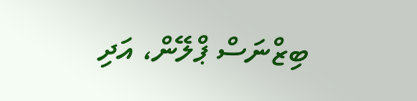ބިޒްނަސް ޕްލޭން، އަދި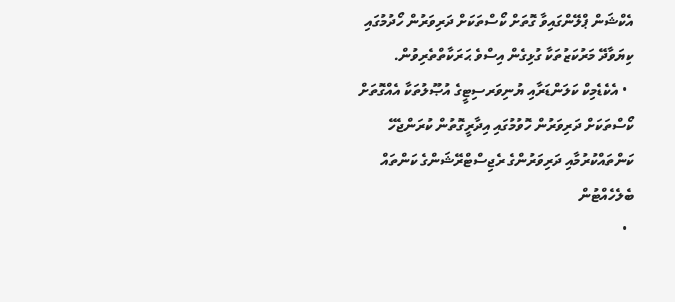އެކްޝަން ޕްލޭންގައިވާ ގޮތަށް ކޯސްތަކަށް ދަރިވަރުން ހޯދުމުގައި ކިޔަވާދޭ މަރުކަޒުތަކާ ގުޅިގެން އިސްވެ ޙަރަކާތްތެރިވުން.
  • އެކެޑެމިކް ކަލަންޑަރާއި ޔުނިވަރސިޓީގެ އުޞޫލުތަކާ އެއްގޮތަށް ކޯސްތަކަށް ދަރިވަރުން ހޮވުމުގައި އިދާރީގޮތުން ކުރަންޖެހޭ ކަންތައްކުރުމާއި ދަރިވަރުންގެ ރެޖިސްޓްރޭޝަންގެ ކަންތައް ބެލެހެއްޓުން
  •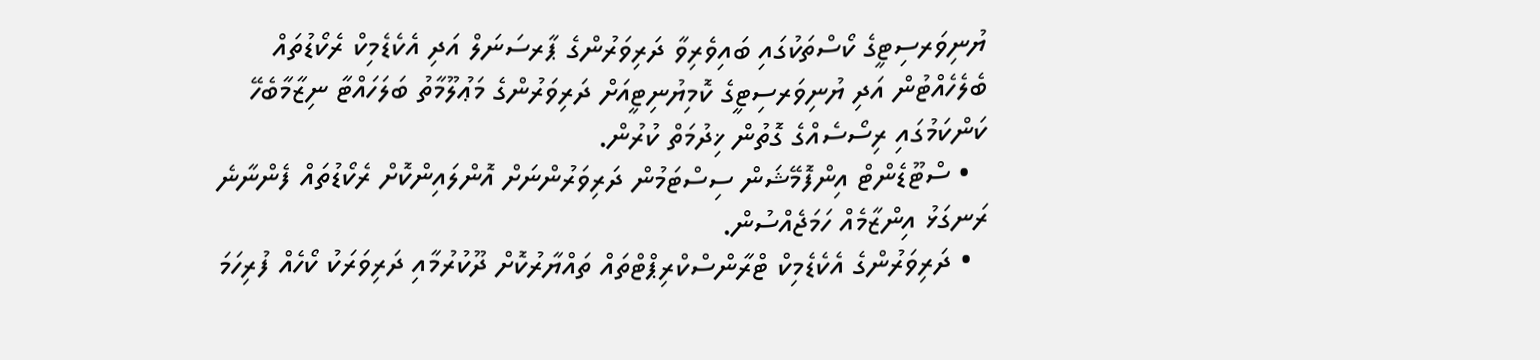ޔުނިވަރސިޓީގެ ކޯސްތަކުގައި ބައިވެރިވާ ދަރިވަރުންގެ ޕާރސަނަލް އަދި އެކެޑެމިކް ރެކޯޑުތައް ބެލެހެއްޓުން އަދި ޔުނިވަރސިޓީގެ ކޮމިޔުނިޓީއަށް ދަރިވަރުންގެ މަޢުލޫމާތު ބަލަހައްޓާ ނިޒާމާބެހޭ ކަންކަމުގައި ރިސޯސެއްގެ ގޮތުން ޚިދުމަތް ކުރުން.
  • ސްޓޫޑެންޓް އިންފޮމޭޝަން ސިސްޓަމުން ދަރިވަރުންނަށް އޮންލައިންކޮށް ރެކޯޑުތައް ފެންނާނެ ރަނގަޅު އިންޒާމެއް ހަމަޖެއްސުން.
  • ދަރިވަރުންގެ އެކެޑެމިކް ޓްރާންސްކްރިޕްޓްތައް ތައްޔާރުކޮށް ދޫކުރުމާއި ދަރިވަރަކު ކޯހެއް ފުރިހަމަ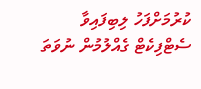ކުރުމަށްފަހު ލިބިފައިވާ ސެޓްފިކެޓް ގެއްލުމުން ނުވަތަ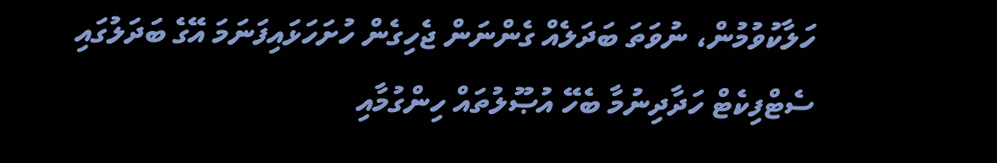ހަލާކުވުމުން، ނުވަތަ ބަދަލެއް ގެންނަން ޖެހިގެން ހުށަހަޅައިފަނަމަ އޭގެ ބަދަލުގައި ސެޓްފިކެޓް ހަދާދިނުމާ ބެހޭ އުޞޫލުތައް ހިންގުމާއި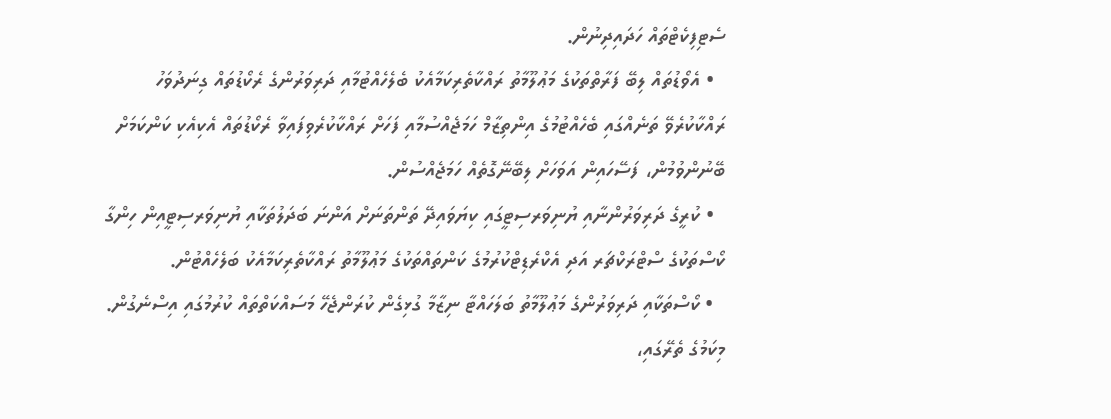ސެޓިފިކެޓްތައް ހަދައިދިނުން.
  • އެވޯޑުތައް ލިބޭ ފަރާތްތަކުގެ މަޢުލޫމާތު ރައްކާތެރިކަމާއެކު ބެލެހެއްޓުމާއި ދަރިވަރުންގެ ރެކޯޑުތައް ގިނަދުވަހު ރައްކާކުރެވޭ ތަނެއްގައި ބެހެއްޓުމުގެ އިންތިޒާމް ހަމަޖެއްސުމާއި ފަހަށް ރައްކާކުރެވިފައިވާ ރެކޯޑުތައް އެކިއެކި ކަންކަމަށް ބޭނުންވުމުން، ފަސޭހައިން އަވަހަށް ލިބޭނޭގޮތެއް ހަމަޖެއްސުން.
  • ކުރީގެ ދަރިވަރުންނާއި ޔުނިވަރސިޓީގައި ކިޔަވައިދޭ ތަންތަނަށް އަންނަ ބަދަލުތަކާއި ޔުނިވަރސިޓީއިން ހިންގާ ކޯސްތަކުގެ ސްޓްރަކްޗަރ އަދި އެކްރެޑިޓްކުރުމުގެ ކަންތައްތަކުގެ މަޢުލޫމާތު ރައްކާތެރިކަމާއެކު ބަލެހެއްޓުން.
  • ކޯސްތަކާއި ދަރިވަރުންގެ މަޢުލޫމާތު ބަލަހައްޓާ ނިޒާމާ ގުޅިގެން ކުރަންޖެހޭ މަސައްކަތްތައް ކުރުމުގައި އިސްނެގުން. މިކަމުގެ ތެރޭގައި،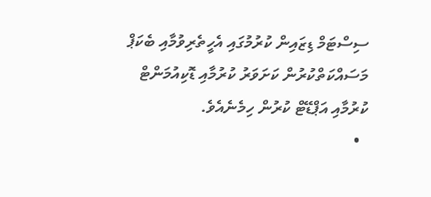ސިސްޓަމް ޑިޒައިން ކުރުމުގައި އެހީތެރިވުމާއި ބެކަޕް މަސައްކަތްކުރުން ކަށަވަރު ކުރުމާއި ޑޮކިއުމަންޓް ކުރުމާއި އަޕްޑޭޓް ކުރުން ހިމެނެއެވެ.
  •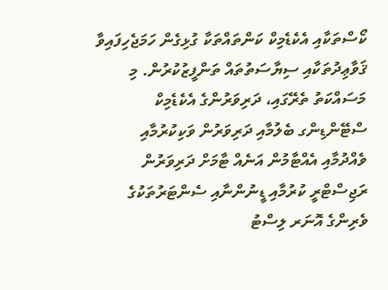ކޯސްތަކާއި އެކެޑެމިކް ކަންތައްތަކާ ގުޅިގެން ހަމަޖެހިފައިވާ ޤަވާޢިދުތަކާއި ސިޔާސަތުތައް ތަންފީޒުކުރުން. މި މަސައްކަތު ތެރޭގައި، ދަރިވަރުންގެ އެކެޑެމިކް ސްޓޭންޑިންގ ބެލުމާއި ދަރިވަރުން ވަކިކުރުމާއި ވެއްދުމާއި އެއްޓާމުން އަނެއް ޓާމަށް ދަރިވަރުން ރަޖިސްޓްރީ ކުރުމާއި ޑީނުންނާއި ސެންޓަރުތަކުގެ ވެރިންގެ އޮނަރ ލިސްޓު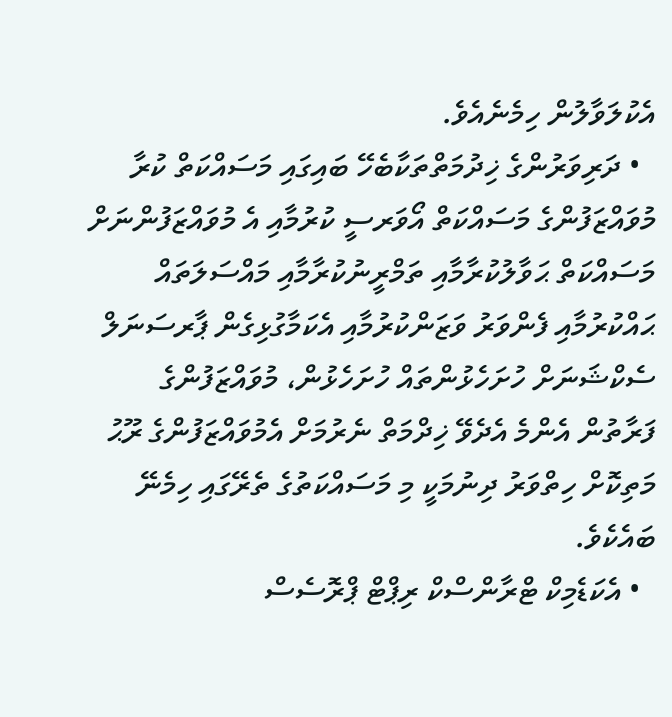އެކުލަވާލުން ހިމެނެއެވެ.
  • ދަރިވަރުންގެ ޚިދުމަތްތަކާބެހޭ ބައިގައި މަސައްކަތް ކުރާ މުވައްޒަފުންގެ މަސައްކަތް އޯވަރސީ ކުރުމާއި އެ މުވައްޒަފުންނަށް މަސައްކަތް ޙަވާލުކުރާމާއި ތަމްރީނުކުރާމާއި މައްސަލަތައް ޙައްކުރުމާއި ފެންވަރު ވަޒަންކުރުމާއި އެކަމާގުޅިގެން ޕާރސަނަލް ސެކްޝަނަށް ހުށަހެޅުންތައް ހުށަހެޅުން، މުވައްޒަފުންގެ ފަރާތުން އެންމެ އެދެވޭ ޚިދްމަތް ނެރުމަށް އެމުވައްޒަފުންގެ ރޫޙު މަތިކޮށް ހިތްވަރު ދިނުމަކީ މި މަސައްކަތުގެ ތެރޭގައި ހިމެނޭ ބައެކެވެ.
  • އެކަޑެމިކް ޓްރާންސްކް ރިޕްޓް ޕްރޮސެސް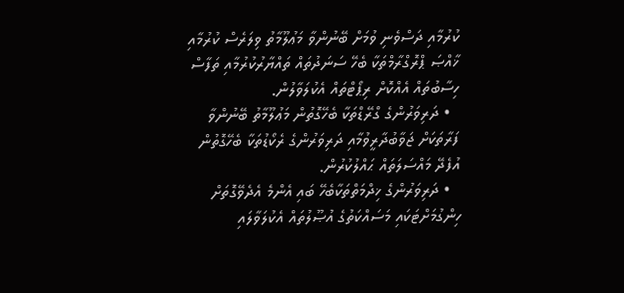ކުރުމާއި ދަސްވެނި ވުމަށް ބޭނުންވާ މަޢުލޫމާތު ވިލަރެސް ކުރުމާއި ޚާއްޞަ ޕްރޮގްރާމްތަކާ ބެހޭ ސަނަދުތައް ތައްޔާރުކުރުމާއި ތަފާސް ހިސާބުތައް އެއްކޮށް ރިޕޯޓްތައް އެކުލަވާލުން.
  • ދަރިވަރުންގެ ގްރޭޑްތަކާ ބެހޭގޮތުން މަޢުލޫމާތު ބޭނުންވާ ފަރާތަކަށް ޖަވާބުދާރީވުމާއި ދަރިވަރުންގެ ރެކޯޑުތަކާ ބެހޭގޮތުން އުފެދޭ މައްސަލަތައް ޙައްލުކުރުން.
  • ދަރިވަރުންގެ ޚިދްމަތްތަކާބެހޭ ބައި އެންމެ އެދެވޭގޮތަށް ހިންގުމަށްޓަކައި މަސައްކަތުގެ އުޞޫލުތައް އެކުލަވާލައި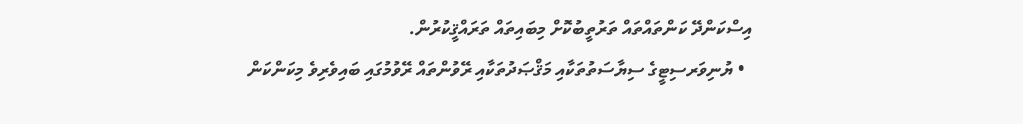އިސްކަންދޭ ކަންތައްތައް ތަރުތީބުކޮށް މިބައިތައް ތަރައްޤީކުރުން.
  • ޔުނިވަރސިޓީގެ ސިޔާސަތުތަކާއި މަޤްޞަދުތަކާއި ރޭވުންތައް ރޭވުމުގައި ބައިވެރިވެ މިކަންކަން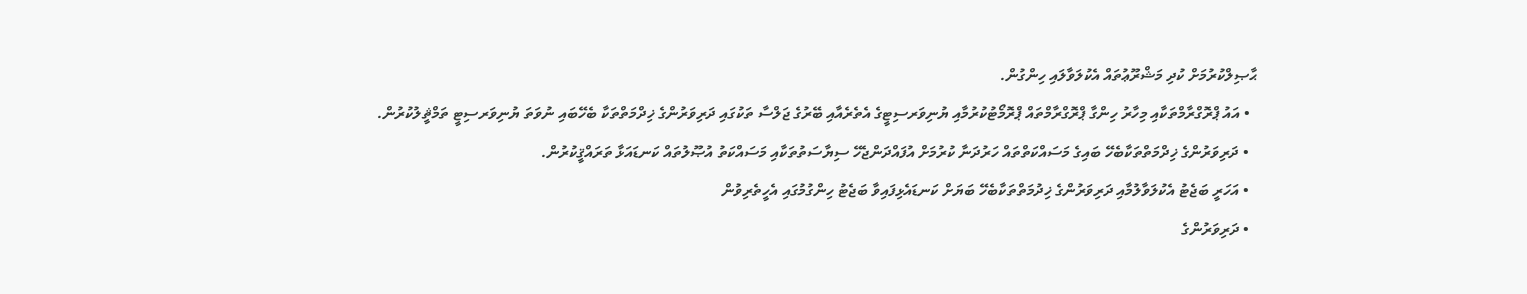ޙާޞިލްކުރުމަށް ކުދި މަޝްރޫޢުތައް އެކުލަވާލައި ހިންގުން.
  • އައު ޕްރޮގްރާމްތަކާއި މިހާރު ހިންގާ ޕްރޮގްރާމްތައް ޕްރޮމޯޓުކުރުމާއި ޔުނިވަރސިޓީގެ އެތެރެއާއި ބޭރުގެ ޖަލްސާ ތަކުގައި ދަރިވަރުންގެ ޚިދްމަތްތަކާ ބެހޭބައި ނުވަތަ ޔުނިވަރސިޓީ ތަމްޘީލުކުރުން.
  • ދަރިވަރުންގެ ޚިދްމަތްތަކާބެހޭ ބައިގެ މަސައްކަތްތައް ހަރުދަނާ ކުރުމަށް އުފައްދަންޖެހޭ ސިޔާސަތުތަކާއި މަސައްކަތު އުޞޫލުތައް ކަނޑައަޅާ ތަރައްޤީކުރުން.
  • އަހަރީ ބަޖެޓު އެކުލަވާލުމާއި ދަރިވަރުންގެ ޚިދުމަތްތަކާބެހޭ ބަޔަށް ކަނޑައެޅިފައިވާ ބަޖެޓު ހިންގުމުގައި އެހީތެރިވުން
  • ދަރިވަރުންގެ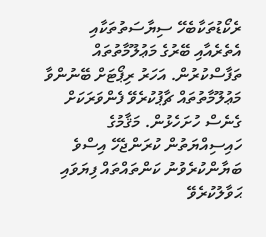ރެކޯޑުތަކާބެހޭ ސިޔާސަތުތަކާއި އެތެރެއާއި ބޭރުގެ މަޢުލޫމާތުތައް ތަފާސްކުރުން. އަހަރު ރިޕޯޓަށް ބޭނުންވާ މަޢުލޫމާތުތައް ޗާޕުކުރެވޭ ފެންވަރަކަށް ގެނެސް ހުށަހެޅުން. މަޤާމުގެ ހައިސިއްޔަތުން ކުރަންޖެހޭ އިސްވެ ބަޔާންކުރެވުނު ކަންތައްތައް ފިޔަވައި ޙަވާލުކުރެވޭ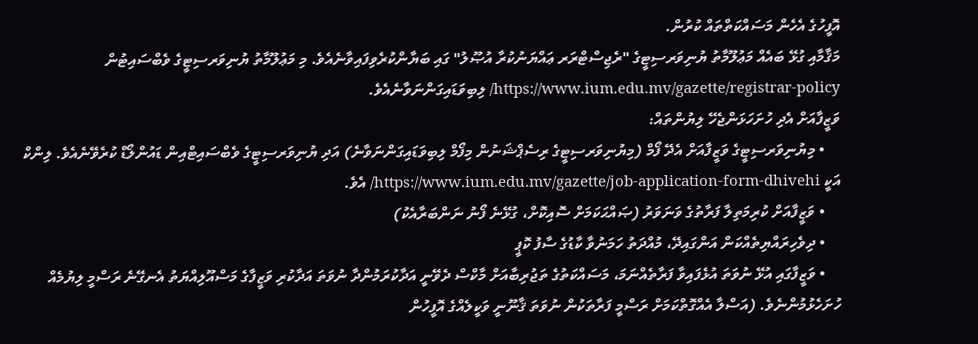އޮފީހުގެ އެހެން މަސައްކަތްތައް ކުރުން.
މަޤާމާއި ގުޅޭ ބައެއް މަޢުލޫމާތު ޔުނިވަރސިޓީގެ "ރެޖިސްޓްރަރ ޢައްޔަނުކުރާ އުޞޫލު" ގައި ބަޔާންކުރެވިފައިވާނެއެވެ. މި މަޢުލޫމާތު ޔުނިވަރސިޓީގެ ވެބްސައިޓުން https://www.ium.edu.mv/gazette/registrar-policy/ ލިބިވަޑައިގަންނަވާނެއެވެ.
ވަޒީފާއަށް އެދި ހުށަހަޅަންޖެހޭ ލިޔުންތައް:
    • މިޔުނިވަރސިޓީގެ ވަޒީފާއަށް އެދޭ ފޯމް (މިޔުނިވަރސިޓީގެ ރިސެޕްޝަނުން މިފޯމް ލިބިވަޑައިގަންނަވާނެ) އަދި ޔުނިވަރސިޓީގެ ވެބްސައިޓްއިން ޑައުންލޯޑް ކުރެވޭނެއެވެ. ލިންކް އަކީ https://www.ium.edu.mv/gazette/job-application-form-dhivehi/ އެވެ.
    • ވަޒީފާއަށް ކުރިމަތިލާ ފަރާތުގެ ވަނަވަރު (ޞައްޙަކަމަށް ސޮއިކޮށް، ގުޅޭނެ ފޯނު ނަންބަރާއެކު)
    • ދިވެހިރައްޔިތެއްކަން އަންގައިދޭ، މުއްދަތު ހަމަނުވާ ކާޑުގެ ސާފު ކޮޕީ
    • ވަޒީފާގައި އުޅޭ ނުވަތަ އުޅެފައިވާ ފަރާތެއްނަމަ، މަސައްކަތުގެ ތަޖުރިބާއަށް މާކްސް ދެވޭނީ އަދާކުރަމުންދާ ނުވަތަ އަދާކުރި ވަޒީފާގެ މަސްއޫލިއްޔަތު އެނގޭނެ ރަސްމީ ލިޔުމެއް ހުށަހެޅުމުންނެވެ. (އަސްލާ އެއްގޮތްކަމަށް ރަސްމީ ފަރާތަކުން ނުވަތަ ޤާނޫނީ ވަކީލެއްގެ އޮފީހުން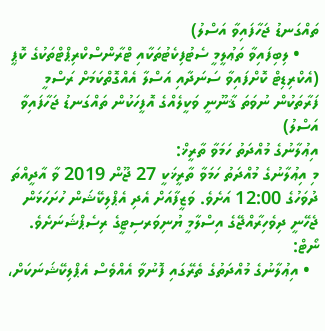ތައްގަނޑު ޖަހާފައިވާ އަސްލު)
    • ލިބިފައިވާ ތަޢުލީމީ ސެޓުފިކެޓުތަކާއި ޓްރާންސްކްރިޕްޓްތަކުގެ ކޮޕީ (އެކްރިޑިޓް ކޮށްފައިވާ ސަނަދާއި އަސްލާ އެއްގޮތްކަމަށް ރަސްމީ ފަރާތަކުން ނުވަތަ ޤާނޫނީ ވަކީލެއްގެ އޮފީހަކުން ތައްގަނޑު ޖަހާފައިވާ އަސްލު)
އިޢުލާނުގެ މުއްދަތު ހަމަވާ ތާރީޚް:
މި އިޢުލާނުގެ މުއްދަތު ހަމަވާ ތާރީޚަކީ 27 ޖޫން 2019 ވާ އާދީއްތަ ދުވަހުގެ 12:00 އަށެވެ. ވަޒީފާއަށް އެދި އެޕްލިކޭޝަން ހުށަހަޅަން ޖެހޭނީ ދިވެހިރާއްޖޭގެ އިސްލާމީ ޔުނިވަރސިޓީގެ ރިސެޕްޝަނަށެވެ.
ނޯޓް:
  • އިޢުލާނުގެ މުއްދަތުގެ ތެރޭގައި ފޮނުވާ އެއްވެސް އެޕްލިކޭޝަނަކަށް،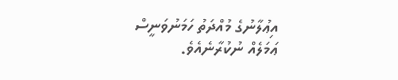އިޢުލާނުގެ މުއްދަތު ހަމަނުވަނީސް ޢަމަލެއް ނުކުރާނެއެވެ.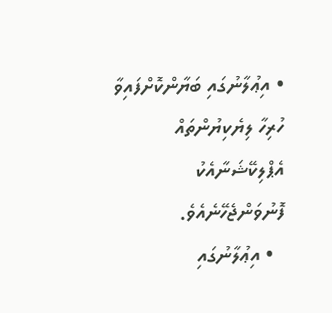• އިޢުލާނުގައި ބަޔާންކޮށްފައިވާ ހުރިހާ ލިޔެކިޔުންތައް އެޕްލިކޭޝަނާއެކު ފޮނުވަންޖެހޭނެއެވެ.
  • އިޢުލާނުގައި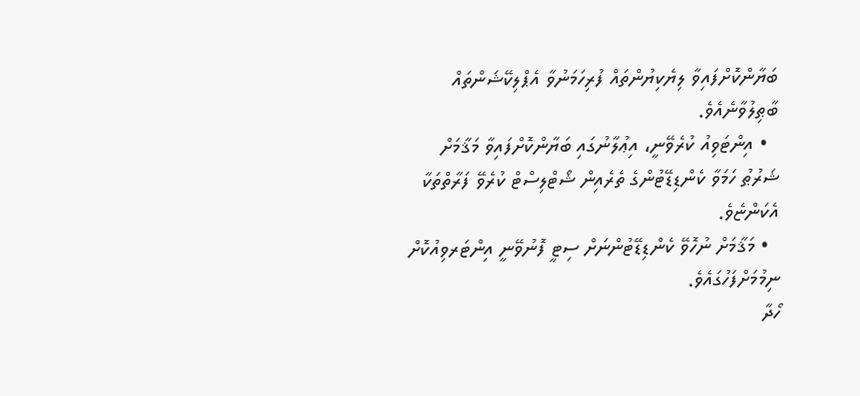ބަޔާންކޮށްފައިވާ ލިޔެކިޔުންތައް ފުރިހަމަނުވާ އެޕްލިކޭޝަންތައް ބާޠިލުވާނެއެވެ.
  • އިންޓަވިއު ކުރެވޭނީ، އިޢުލާނުގައި ބަޔާންކޮށްފައިވާ މަޤާމަށް ޝަރުޠު ހަމަވާ ކެންޑިޑޭޓުންގެ ތެރެއިން ޝޯޓްލިސްޓް ކުރެވޭ ފަރާތްތަކާ އެކަންޏެވެ.
  • މަޤާމަށް ނުހޮވޭ ކެންޑިޑޭޓުންނަށް ސިޓީ ފޮނުވޭނީ އިންޓަރވިއުކޮށް ނިމުމަށްފަހުގައެވެ.
ހޯދާ